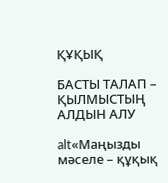ҚҰҚЫҚ

БАСТЫ ТАЛАП – ҚЫЛМЫСТЫҢ АЛДЫН АЛУ

alt«Маңызды мәселе – құқық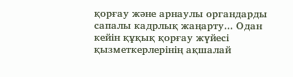қорғау және арнаулы органдарды сапалы кадрлық жаңарту... Одан кейін құқық қорғау жүйесі қызметкерлерінің ақшалай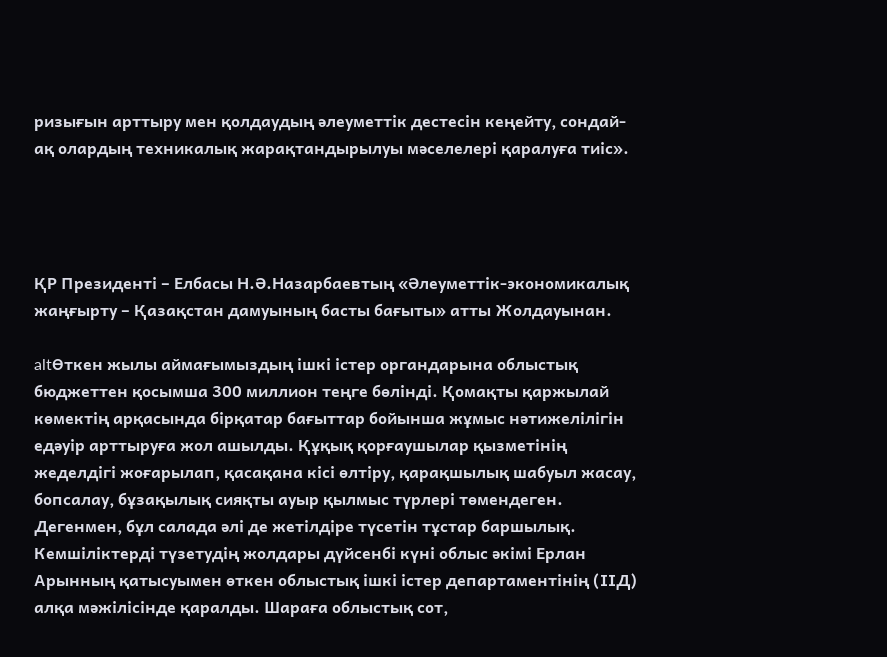ризығын арттыру мен қолдаудың әлеуметтік дестесін кеңейту, сондай-ақ олардың техникалық жарақтандырылуы мәселелері қаралуға тиіс».




ҚР Президенті – Елбасы Н.Ә.Назарбаевтың «Әлеуметтік-экономикалық жаңғырту – Қазақстан дамуының басты бағыты» атты Жолдауынан.

altӨткен жылы аймағымыздың ішкі істер органдарына облыстық бюджеттен қосымша 300 миллион теңге бөлінді. Қомақты қаржылай көмектің арқасында бірқатар бағыттар бойынша жұмыс нәтижелілігін едәуір арттыруға жол ашылды. Құқық қорғаушылар қызметінің жеделдігі жоғарылап, қасақана кісі өлтіру, қарақшылық шабуыл жасау, бопсалау, бұзақылық сияқты ауыр қылмыс түрлері төмендеген. Дегенмен, бұл салада әлі де жетілдіре түсетін тұстар баршылық. Кемшіліктерді түзетудің жолдары дүйсенбі күні облыс әкімі Ерлан Арынның қатысуымен өткен облыстық ішкі істер департаментінің (ІІД) алқа мәжілісінде қаралды. Шараға облыстық сот,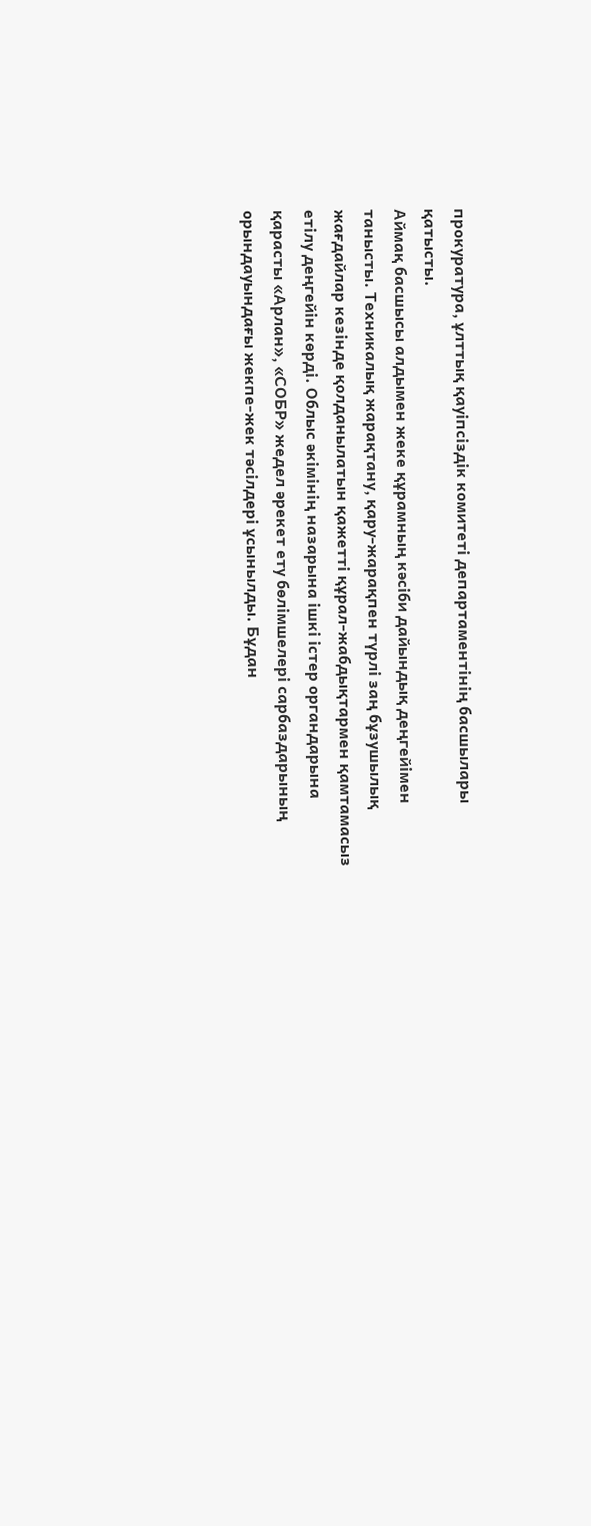прокуратура, ұлттық қауіпсіздік комитеті департаментінің басшылары қатысты.
Аймақ басшысы алдымен жеке құрамның кәсіби дайындық деңгейімен танысты. Техникалық жарақтану, қару-жарақпен түрлі заң бұзушылық жағдайлар кезінде қолданылатын қажетті құрал-жабдықтармен қамтамасыз етілу деңгейін көрді. Облыс әкімінің назарына ішкі істер органдарына қарасты «Арлан», «СОБР» жедел әрекет ету бөлімшелері сарбаздарының орындауындағы жекпе-жек тәсілдері ұсынылды. Бұдан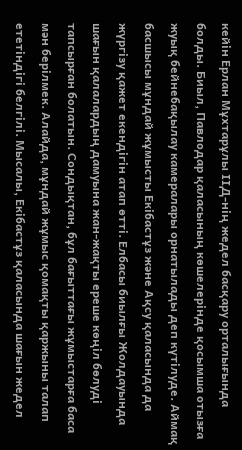кейін Ерлан Мұхтарұлы ІІД-нің жедел басқару орталығында болды. Биыл, Павлодар қаласының көшелерінде қосымша отызға жуық бейнебақылау камералары орнатылады деп күтілуде. Аймақ басшысы мұндай жұмысты Екібастұз және Ақсу қаласында да жүргізу қажет екендігін атап өтті. Елбасы биылғы Жолдауында шағын қалалардың дамуына жан-жақты ереше көңіл бөлуді тапсырған болатын. Сондықтан, бұл бағыттағы жұмыстарға баса мән берілмек. Алайда, мұндай жұмыс қомақты қаржыны талап ететіндігі белгілі. Мысалы, Екібастұз қаласында шағын жедел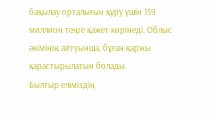бақылау орталығын құру үшін 159 миллион теңге қажет көрінеді. Облыс әкімінің айтуынша, бұған қаржы  қарастырылатын болады.
Былтыр еліміздің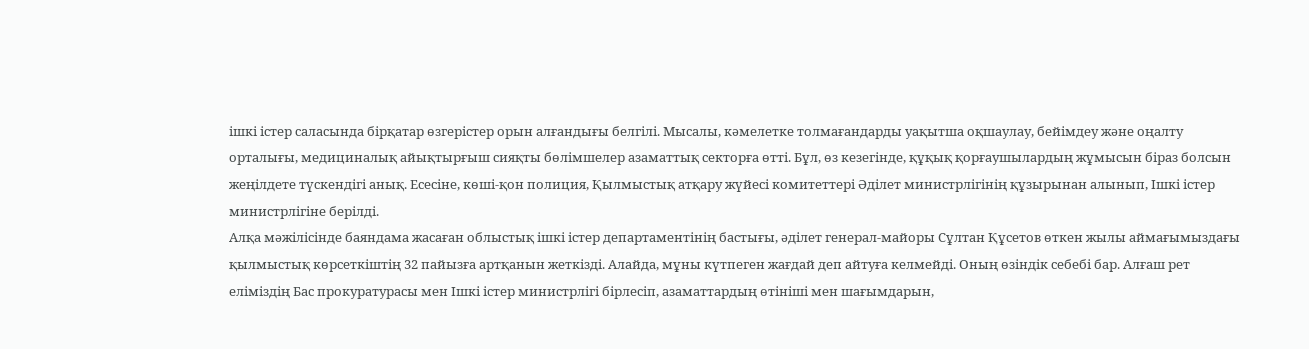ішкі істер саласында бірқатар өзгерістер орын алғандығы белгілі. Мысалы, кәмелетке толмағандарды уақытша оқшаулау, бейімдеу және оңалту орталығы, медициналық айықтырғыш сияқты бөлімшелер азаматтық секторға өтті. Бұл, өз кезегінде, құқық қорғаушылардың жұмысын біраз болсын жеңілдете түскендігі анық. Есесіне, көші-қон полиция, Қылмыстық атқару жүйесі комитеттері Әділет министрлігінің құзырынан алынып, Ішкі істер министрлігіне берілді.
Алқа мәжілісінде баяндама жасаған облыстық ішкі істер департаментінің бастығы, әділет генерал-майоры Сұлтан Құсетов өткен жылы аймағымыздағы қылмыстық көрсеткіштің 32 пайызға артқанын жеткізді. Алайда, мұны күтпеген жағдай деп айтуға келмейді. Оның өзіндік себебі бар. Алғаш рет еліміздің Бас прокуратурасы мен Ішкі істер министрлігі бірлесіп, азаматтардың өтініші мен шағымдарын,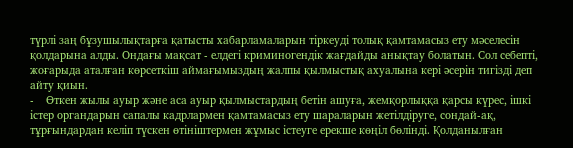түрлі заң бұзушылықтарға қатысты хабарламаларын тіркеуді толық қамтамасыз ету мәселесін қолдарына алды. Ондағы мақсат - елдегі криминогендік жағдайды анықтау болатын. Сол себепті, жоғарыда аталған көрсеткіш аймағымыздың жалпы қылмыстық ахуалына кері әсерін тигізді деп айту қиын.
-    Өткен жылы ауыр және аса ауыр қылмыстардың бетін ашуға, жемқорлыққа қарсы күрес, ішкі істер органдарын сапалы кадрлармен қамтамасыз ету шараларын жетілдіруге, сондай-ақ, тұрғындардан келіп түскен өтініштермен жұмыс істеуге ерекше көңіл бөлінді. Қолданылған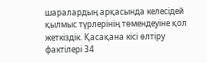шаралардың арқасында келесідей қылмыс түрлерінің төмендеуіне қол жеткіздік. Қасақана кісі өлтіру фактілері 34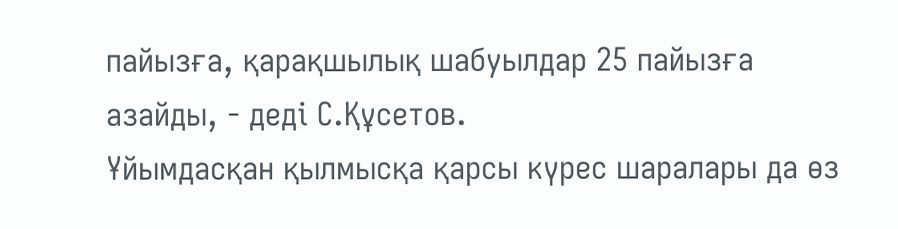пайызға, қарақшылық шабуылдар 25 пайызға азайды, - деді С.Құсетов.
Ұйымдасқан қылмысқа қарсы күрес шаралары да өз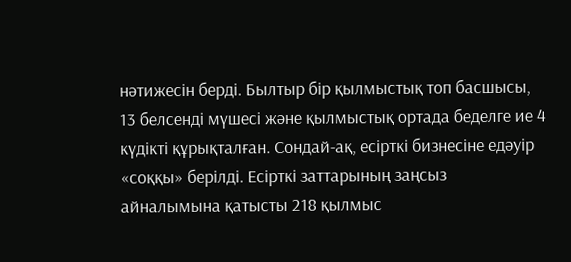нәтижесін берді. Былтыр бір қылмыстық топ басшысы, 13 белсенді мүшесі және қылмыстық ортада беделге ие 4                 күдікті құрықталған. Сондай-ақ, есірткі бизнесіне едәуір «соққы» берілді. Есірткі заттарының заңсыз айналымына қатысты 218 қылмыс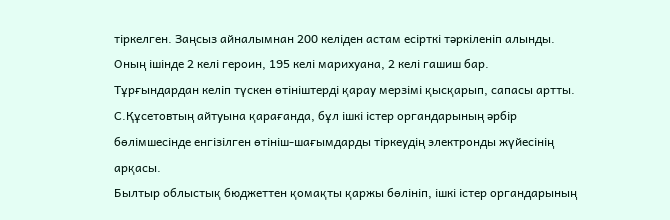тіркелген. Заңсыз айналымнан 200 келіден астам есірткі тәркіленіп алынды. Оның ішінде 2 келі героин, 195 келі марихуана, 2 келі гашиш бар.
Тұрғындардан келіп түскен өтініштерді қарау мерзімі қысқарып, сапасы артты. С.Құсетовтың айтуына қарағанда, бұл ішкі істер органдарының әрбір бөлімшесінде енгізілген өтініш-шағымдарды тіркеудің электронды жүйесінің арқасы.
Былтыр облыстық бюджеттен қомақты қаржы бөлініп, ішкі істер органдарының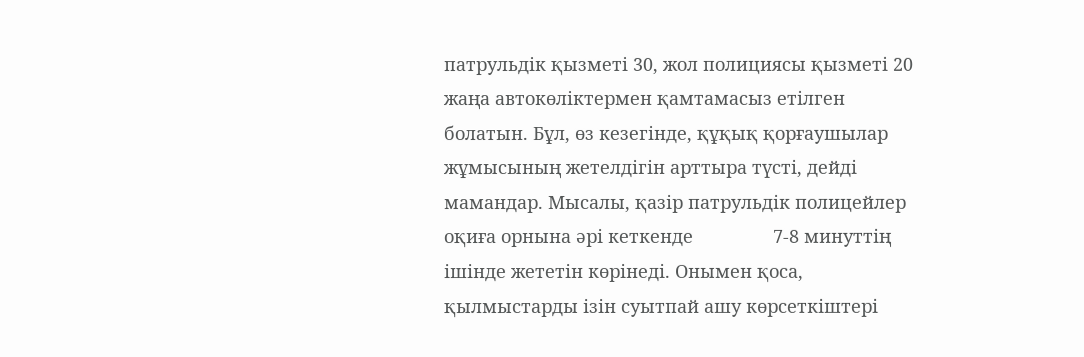патрульдік қызметі 30, жол полициясы қызметі 20 жаңа автокөліктермен қамтамасыз етілген болатын. Бұл, өз кезегінде, құқық қорғаушылар жұмысының жетелдігін арттыра түсті, дейді мамандар. Мысалы, қазір патрульдік полицейлер оқиға орнына әрі кеткенде                7-8 минуттің ішінде жететін көрінеді. Онымен қоса, қылмыстарды ізін суытпай ашу көрсеткіштері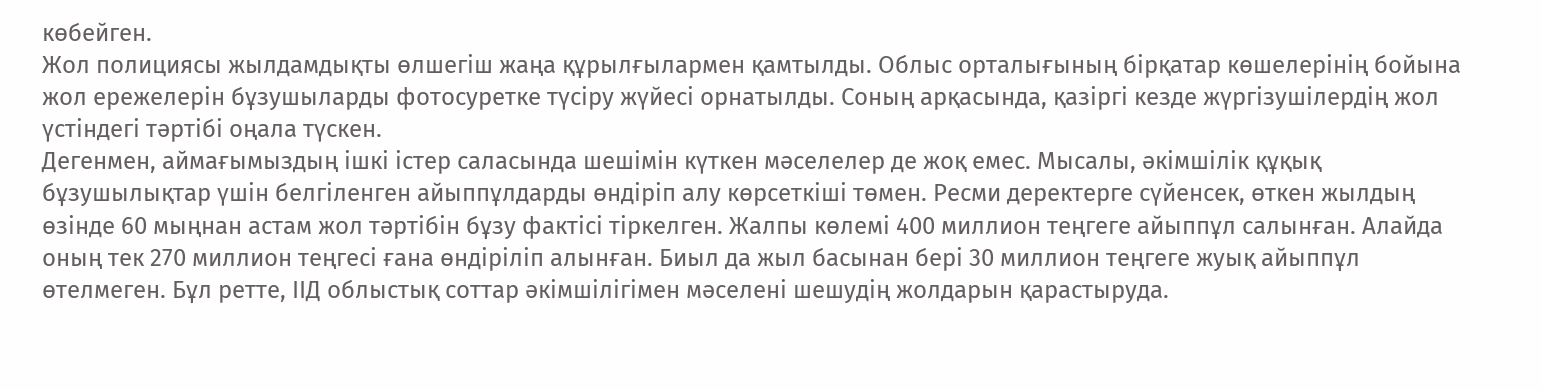көбейген.
Жол полициясы жылдамдықты өлшегіш жаңа құрылғылармен қамтылды. Облыс орталығының бірқатар көшелерінің бойына жол ережелерін бұзушыларды фотосуретке түсіру жүйесі орнатылды. Соның арқасында, қазіргі кезде жүргізушілердің жол үстіндегі тәртібі оңала түскен.
Дегенмен, аймағымыздың ішкі істер саласында шешімін күткен мәселелер де жоқ емес. Мысалы, әкімшілік құқық бұзушылықтар үшін белгіленген айыппұлдарды өндіріп алу көрсеткіші төмен. Ресми деректерге сүйенсек, өткен жылдың өзінде 60 мыңнан астам жол тәртібін бұзу фактісі тіркелген. Жалпы көлемі 400 миллион теңгеге айыппұл салынған. Алайда оның тек 270 миллион теңгесі ғана өндіріліп алынған. Биыл да жыл басынан бері 30 миллион теңгеге жуық айыппұл өтелмеген. Бұл ретте, ІІД облыстық соттар әкімшілігімен мәселені шешудің жолдарын қарастыруда.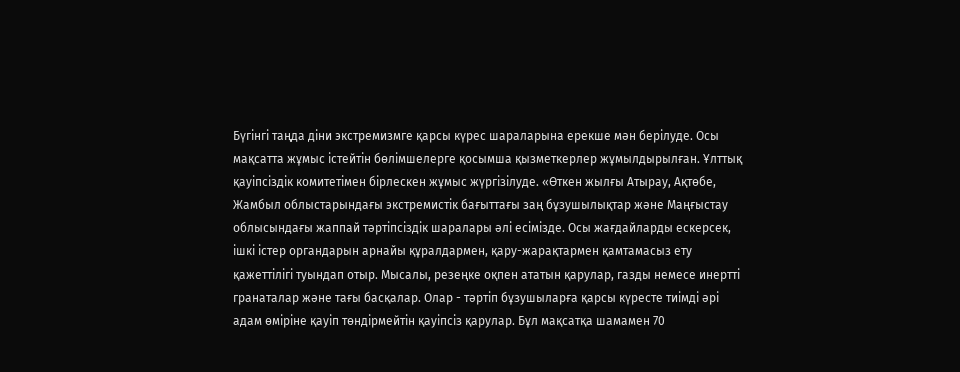Бүгінгі таңда діни экстремизмге қарсы күрес шараларына ерекше мән берілуде. Осы мақсатта жұмыс істейтін бөлімшелерге қосымша қызметкерлер жұмылдырылған. Ұлттық қауіпсіздік комитетімен бірлескен жұмыс жүргізілуде. «Өткен жылғы Атырау, Ақтөбе, Жамбыл облыстарындағы экстремистік бағыттағы заң бұзушылықтар және Маңғыстау облысындағы жаппай тәртіпсіздік шаралары әлі есімізде. Осы жағдайларды ескерсек, ішкі істер органдарын арнайы құралдармен, қару-жарақтармен қамтамасыз ету қажеттілігі туындап отыр. Мысалы, резеңке оқпен ататын қарулар, газды немесе инертті гранаталар және тағы басқалар. Олар - тәртіп бұзушыларға қарсы күресте тиімді әрі адам өміріне қауіп төндірмейтін қауіпсіз қарулар. Бұл мақсатқа шамамен 70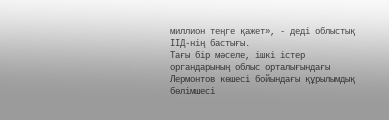миллион теңге қажет», - деді облыстық ІІД-нің бастығы.
Тағы бір мәселе, ішкі істер органдарының облыс орталығындағы Лермонтов көшесі бойындағы құрылымдық бөлімшесі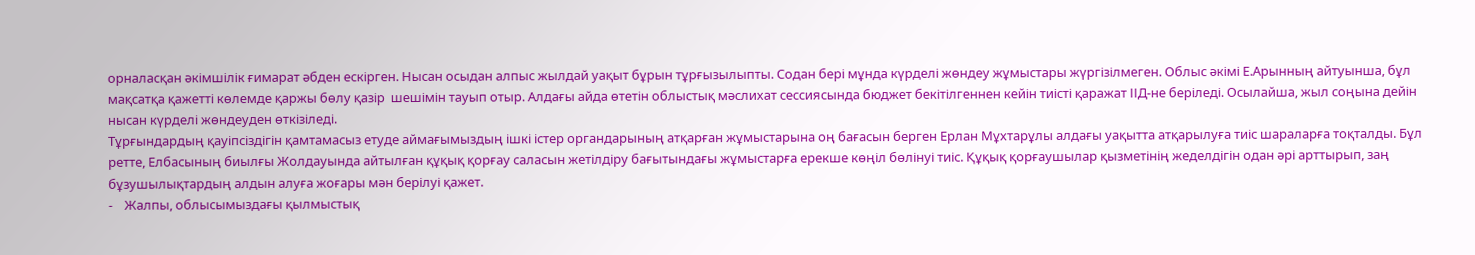орналасқан әкімшілік ғимарат әбден ескірген. Нысан осыдан алпыс жылдай уақыт бұрын тұрғызылыпты. Содан бері мұнда күрделі жөндеу жұмыстары жүргізілмеген. Облыс әкімі Е.Арынның айтуынша, бұл мақсатқа қажетті көлемде қаржы бөлу қазір  шешімін тауып отыр. Алдағы айда өтетін облыстық мәслихат сессиясында бюджет бекітілгеннен кейін тиісті қаражат ІІД-не беріледі. Осылайша, жыл соңына дейін нысан күрделі жөндеуден өткізіледі.
Тұрғындардың қауіпсіздігін қамтамасыз етуде аймағымыздың ішкі істер органдарының атқарған жұмыстарына оң бағасын берген Ерлан Мұхтарұлы алдағы уақытта атқарылуға тиіс шараларға тоқталды. Бұл ретте, Елбасының биылғы Жолдауында айтылған құқық қорғау саласын жетілдіру бағытындағы жұмыстарға ерекше көңіл бөлінуі тиіс. Құқық қорғаушылар қызметінің жеделдігін одан әрі арттырып, заң бұзушылықтардың алдын алуға жоғары мән берілуі қажет.
-    Жалпы, облысымыздағы қылмыстық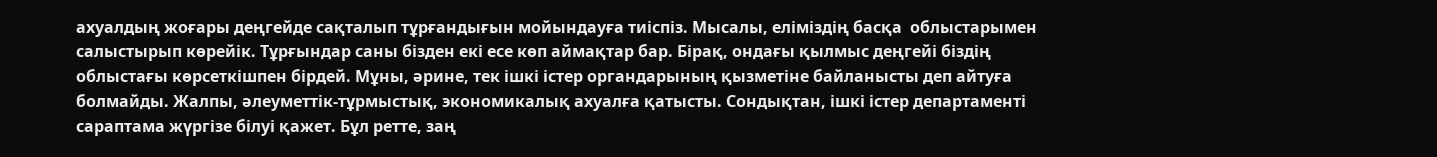ахуалдың жоғары деңгейде сақталып тұрғандығын мойындауға тиіспіз. Мысалы, еліміздің басқа  облыстарымен салыстырып көрейік. Тұрғындар саны бізден екі есе көп аймақтар бар. Бірақ, ондағы қылмыс деңгейі біздің облыстағы көрсеткішпен бірдей. Мұны, әрине, тек ішкі істер органдарының қызметіне байланысты деп айтуға болмайды. Жалпы, әлеуметтік-тұрмыстық, экономикалық ахуалға қатысты. Сондықтан, ішкі істер департаменті сараптама жүргізе білуі қажет. Бұл ретте, заң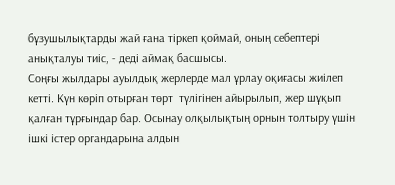бұзушылықтарды жай ғана тіркеп қоймай, оның себептері анықталуы тиіс, - деді аймақ басшысы.
Соңғы жылдары ауылдық жерлерде мал ұрлау оқиғасы жиілеп кетті. Күн көріп отырған төрт  түлігінен айырылып, жер шұқып қалған тұрғындар бар. Осынау олқылықтың орнын толтыру үшін ішкі істер органдарына алдын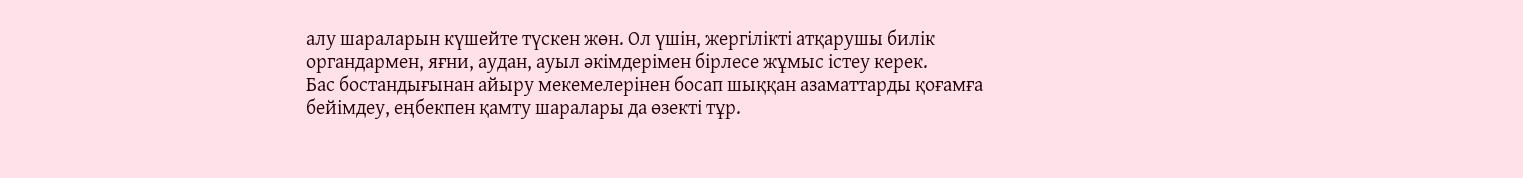алу шараларын күшейте түскен жөн. Ол үшін, жергілікті атқарушы билік органдармен, яғни, аудан, ауыл әкімдерімен бірлесе жұмыс істеу керек.
Бас бостандығынан айыру мекемелерінен босап шыққан азаматтарды қоғамға бейімдеу, еңбекпен қамту шаралары да өзекті тұр.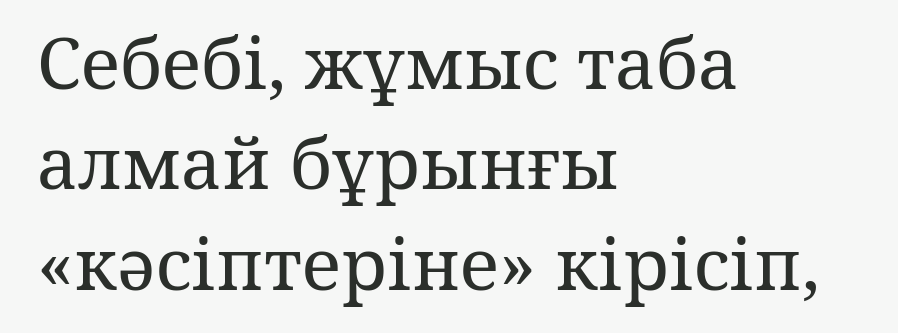Себебі, жұмыс таба алмай бұрынғы «кәсіптеріне» кірісіп,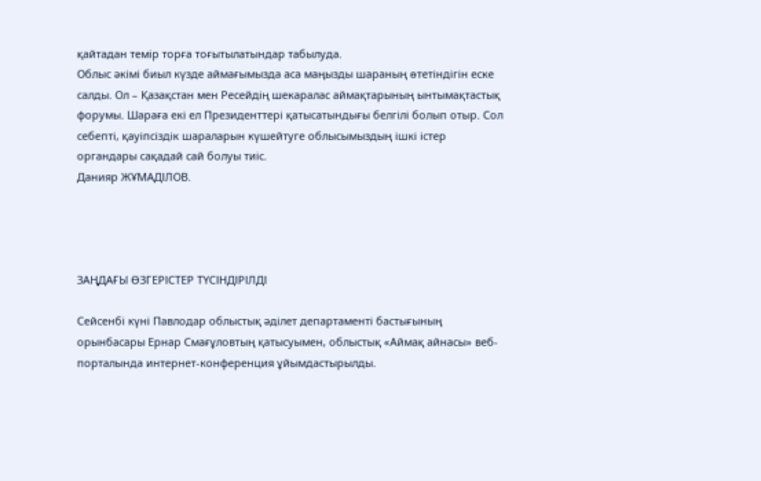қайтадан темір торға тоғытылатындар табылуда.
Облыс әкімі биыл күзде аймағымызда аса маңызды шараның өтетіндігін еске салды. Ол – Қазақстан мен Ресейдің шекаралас аймақтарының ынтымақтастық форумы. Шараға екі ел Президенттері қатысатындығы белгілі болып отыр. Сол себепті, қауіпсіздік шараларын күшейтуге облысымыздың ішкі істер органдары сақадай сай болуы тиіс.
Данияр ЖҰМАДІЛОВ.




ЗАҢДАҒЫ ӨЗГЕРІСТЕР ТҮСІНДІРІЛДІ

Сейсенбі күні Павлодар облыстық әділет департаменті бастығының орынбасары Ернар Смағұловтың қатысуымен, облыстық «Аймақ айнасы» веб-порталында интернет-конференция ұйымдастырылды.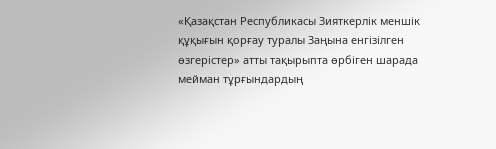«Қазақстан Республикасы Зияткерлік меншік құқығын қорғау туралы Заңына енгізілген өзгерістер» атты тақырыпта өрбіген шарада мейман тұрғындардың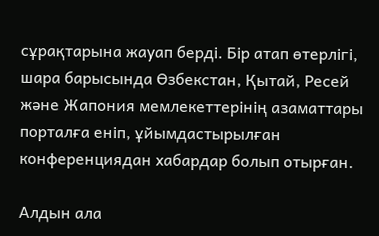сұрақтарына жауап берді. Бір атап өтерлігі, шара барысында Өзбекстан, Қытай, Ресей және Жапония мемлекеттерінің азаматтары порталға еніп, ұйымдастырылған конференциядан хабардар болып отырған.

Алдын ала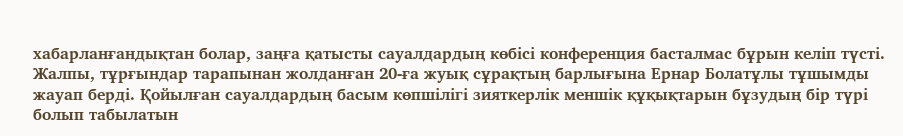хабарланғандықтан болар, заңға қатысты сауалдардың көбісі конференция басталмас бұрын келіп түсті. Жалпы, тұрғындар тарапынан жолданған 20-ға жуық сұрақтың барлығына Ернар Болатұлы тұшымды жауап берді. Қойылған сауалдардың басым көпшілігі зияткерлік меншік құқықтарын бұзудың бір түрі болып табылатын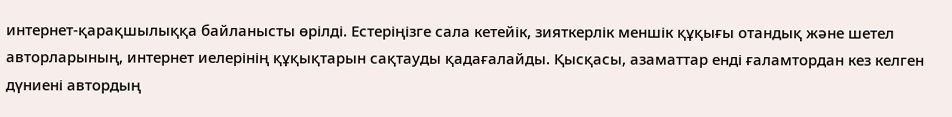интернет-қарақшылыққа байланысты өрілді. Естеріңізге сала кетейік, зияткерлік меншік құқығы отандық және шетел авторларының, интернет иелерінің құқықтарын сақтауды қадағалайды. Қысқасы, азаматтар енді ғаламтордан кез келген дүниені автордың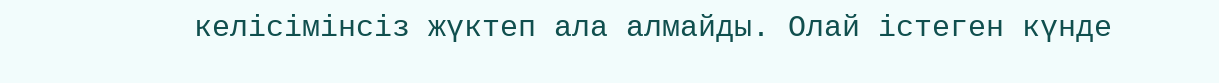келісімінсіз жүктеп ала алмайды. Олай істеген күнде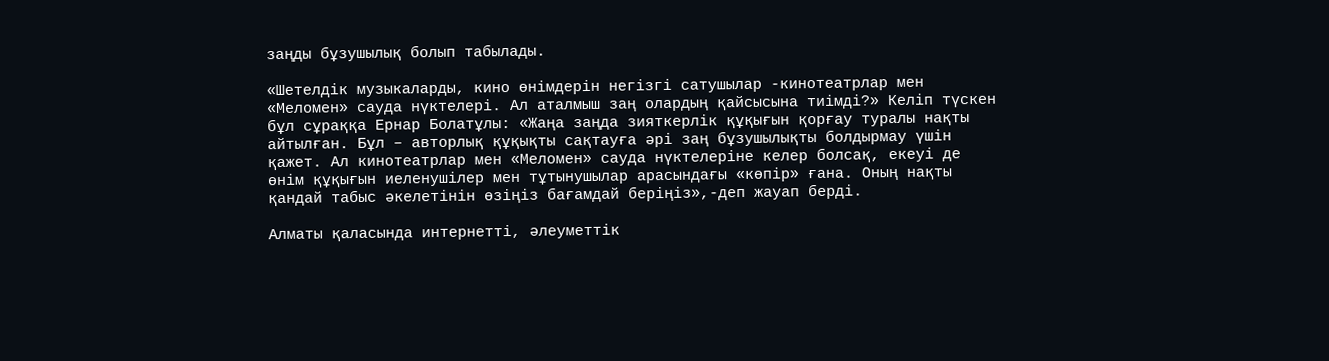заңды бұзушылық болып табылады.

«Шетелдік музыкаларды, кино өнімдерін негізгі сатушылар -кинотеатрлар мен «Меломен» сауда нүктелері. Ал аталмыш заң олардың қайсысына тиімді?» Келіп түскен бұл сұраққа Ернар Болатұлы: «Жаңа заңда зияткерлік құқығын қорғау туралы нақты айтылған. Бұл – авторлық құқықты сақтауға әрі заң бұзушылықты болдырмау үшін қажет. Ал кинотеатрлар мен «Меломен» сауда нүктелеріне келер болсақ, екеуі де өнім құқығын иеленушілер мен тұтынушылар арасындағы «көпір» ғана. Оның нақты қандай табыс әкелетінін өзіңіз бағамдай беріңіз»,-деп жауап берді.

Алматы қаласында интернетті, әлеуметтік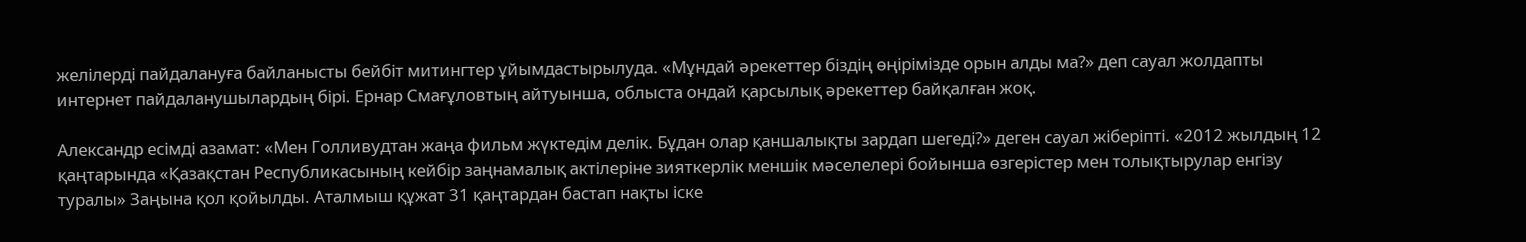желілерді пайдалануға байланысты бейбіт митингтер ұйымдастырылуда. «Мұндай әрекеттер біздің өңірімізде орын алды ма?» деп сауал жолдапты интернет пайдаланушылардың бірі. Ернар Смағұловтың айтуынша, облыста ондай қарсылық әрекеттер байқалған жоқ.

Александр есімді азамат: «Мен Голливудтан жаңа фильм жүктедім делік. Бұдан олар қаншалықты зардап шегеді?» деген сауал жіберіпті. «2012 жылдың 12 қаңтарында «Қазақстан Республикасының кейбір заңнамалық актілеріне зияткерлік меншік мәселелері бойынша өзгерістер мен толықтырулар енгізу туралы» Заңына қол қойылды. Аталмыш құжат 31 қаңтардан бастап нақты іске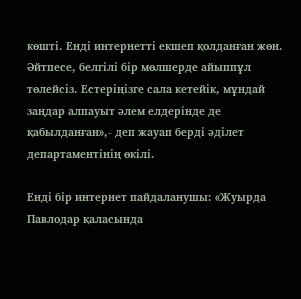көшті. Енді интернетті екшеп қолданған жөн. Әйтпесе, белгілі бір мөлшерде айыппұл төлейсіз. Естеріңізге сала кетейік, мұндай заңдар алпауыт әлем елдерінде де қабылданған»,- деп жауап берді әділет департаментінің өкілі.

Енді бір интернет пайдаланушы: «Жуырда Павлодар қаласында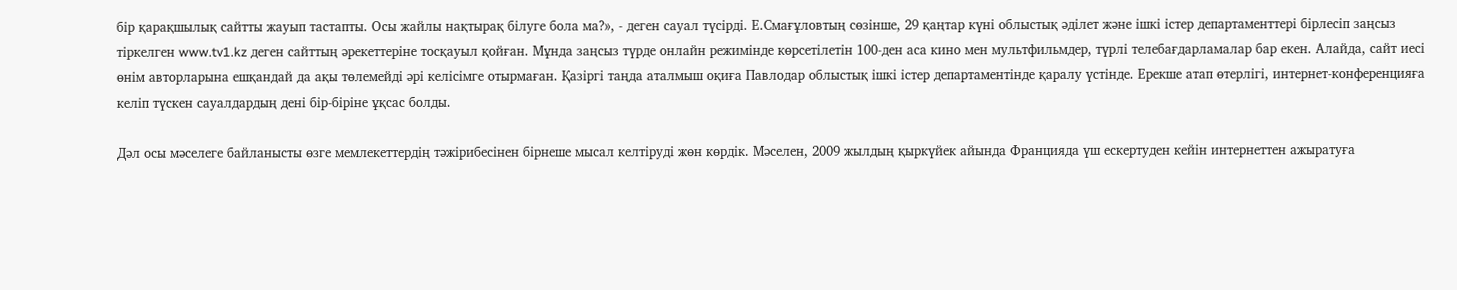бір қарақшылық сайтты жауып тастапты. Осы жайлы нақтырақ білуге бола ма?», - деген сауал түсірді. Е.Смағұловтың сөзінше, 29 қаңтар күні облыстық әділет және ішкі істер департаменттері бірлесіп заңсыз тіркелген www.tv1.kz деген сайттың әрекеттеріне тосқауыл қойған. Мұнда заңсыз түрде онлайн режимінде көрсетілетін 100-ден аса кино мен мультфильмдер, түрлі телебағдарламалар бар екен. Алайда, сайт иесі өнім авторларына ешқандай да ақы төлемейді әрі келісімге отырмаған. Қазіргі таңда аталмыш оқиға Павлодар облыстық ішкі істер департаментінде қаралу үстінде. Ерекше атап өтерлігі, интернет-конференцияға келіп түскен сауалдардың дені бір-біріне ұқсас болды.

Дәл осы мәселеге байланысты өзге мемлекеттердің тәжірибесінен бірнеше мысал келтіруді жөн көрдік. Мәселен, 2009 жылдың қыркүйек айында Францияда үш ескертуден кейін интернеттен ажыратуға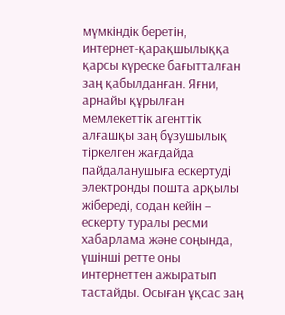мүмкіндік беретін, интернет-қарақшылыққа қарсы күреске бағытталған заң қабылданған. Яғни, арнайы құрылған мемлекеттік агенттік алғашқы заң бұзушылық тіркелген жағдайда пайдаланушыға ескертуді электронды пошта арқылы жібереді, содан кейін – ескерту туралы ресми хабарлама және соңында, үшінші ретте оны интернеттен ажыратып тастайды. Осыған ұқсас заң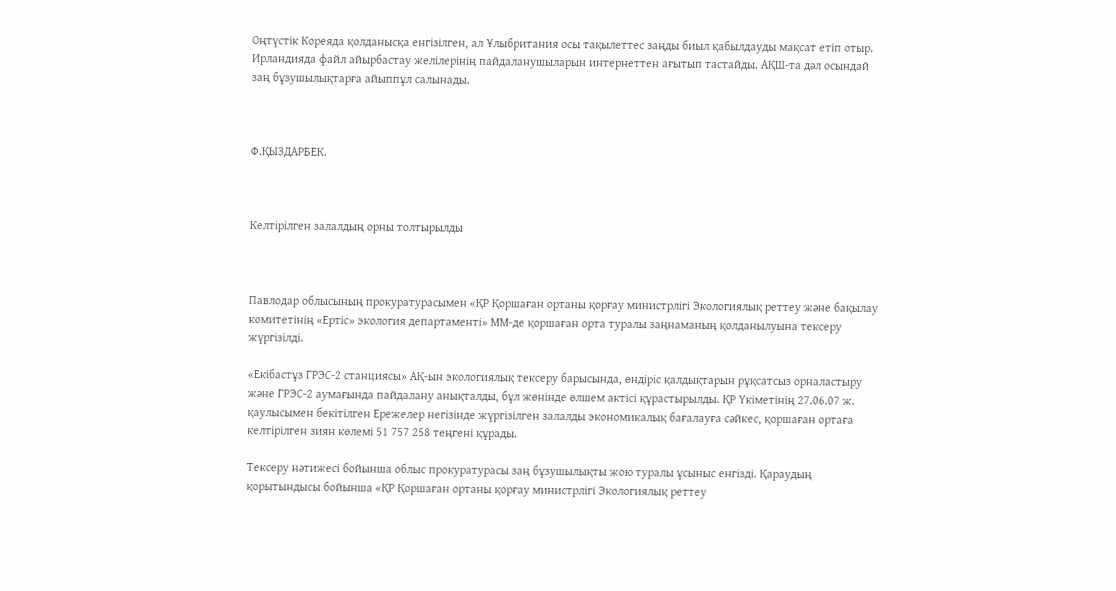Оңтүстік Кореяда қолданысқа енгізілген, ал Ұлыбритания осы тақылеттес заңды биыл қабылдауды мақсат етіп отыр. Ирландияда файл айырбастау желілерінің пайдаланушыларын интернеттен ағытып тастайды. АҚШ-та дәл осындай заң бұзушылықтарға айыппұл салынады.



Ф.ҚЫЗДАРБЕК.



Келтірілген залалдың орны толтырылды



Павлодар облысының прокуратурасымен «ҚР Қоршаған ортаны қорғау министрлігі Экологиялық реттеу және бақылау комитетінің «Ертіс» экология департаменті» ММ-де қоршаған орта туралы заңнаманың қолданылуына тексеру жүргізілді.

«Екібастұз ГРЭС-2 станциясы» АҚ-ын экологиялық тексеру барысында, өндіріс қалдықтарын рұқсатсыз орналастыру және ГРЭС-2 аумағында пайдалану анықталды, бұл жөнінде өлшем актісі құрастырылды. ҚР Үкіметінің 27.06.07 ж. қаулысымен бекітілген Ережелер негізінде жүргізілген залалды экономикалық бағалауға сәйкес, қоршаған ортаға келтірілген зиян көлемі 51 757 258 теңгені құрады.

Тексеру нәтижесі бойынша облыс прокуратурасы заң бұзушылықты жою туралы ұсыныс енгізді. Қараудың қорытындысы бойынша «ҚР Қоршаған ортаны қорғау министрлігі Экологиялық реттеу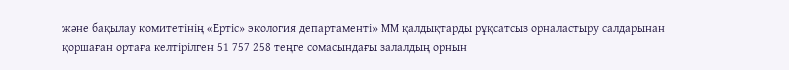және бақылау комитетінің «Ертіс» экология департаменті» ММ қалдықтарды рұқсатсыз орналастыру салдарынан қоршаған ортаға келтірілген 51 757 258 теңге сомасындағы залалдың орнын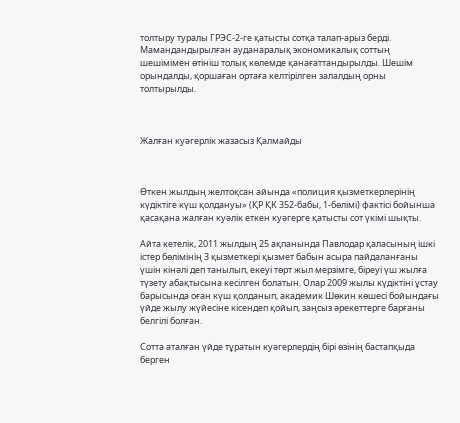толтыру туралы ГРЭС-2-ге қатысты сотқа талап-арыз берді. Мамандандырылған ауданаралық экономикалық соттың шешімімен өтініш толық көлемде қанағаттандырылды. Шешім орындалды, қоршаған ортаға келтірілген залалдың орны толтырылды.



Жалған куәгерлік жазасыз Қалмайды



Өткен жылдың желтоқсан айында «полиция қызметкерлерінің күдіктіге күш қолдануы» (ҚР ҚК 352-бабы, 1-бөлімі) фактісі бойынша қасақана жалған куәлік еткен куәгерге қатысты сот үкімі шықты.

Айта кетелік, 2011 жылдың 25 ақпанында Павлодар қаласының ішкі істер бөлімінің 3 қызметкері қызмет бабын асыра пайдаланғаны үшін кінәлі деп танылып, екеуі төрт жыл мерзімге, біреуі үш жылға түзету абақтысына кесілген болатын. Олар 2009 жылы күдіктіні ұстау барысында оған күш қолданып, академик Шөкин көшесі бойындағы үйде жылу жүйесіне кісендеп қойып, заңсыз әрекеттерге барғаны белгілі болған.

Сотта аталған үйде тұратын куәгерлердің бірі өзінің бастапқыда берген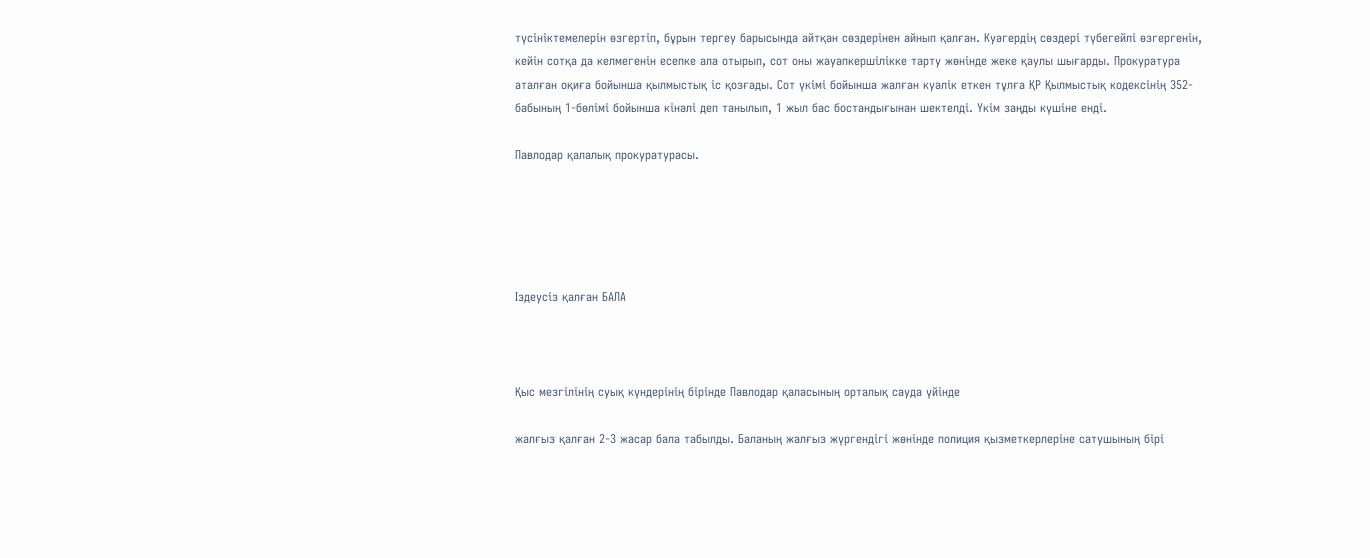түсініктемелерін өзгертіп, бұрын тергеу барысында айтқан сөздерінен айнып қалған. Куәгердің сөздері түбегейлі өзгергенін, кейін сотқа да келмегенін есепке ала отырып, сот оны жауапкершілікке тарту жөнінде жеке қаулы шығарды. Прокуратура аталған оқиға бойынша қылмыстық іс қозғады. Сот үкімі бойынша жалған куәлік еткен тұлға ҚР Қылмыстық кодексінің 352-бабының 1-бөлімі бойынша кінәлі деп танылып, 1 жыл бас бостандығынан шектелді. Үкім заңды күшіне енді.

Павлодар қалалық прокуратурасы.





Іздеусіз қалған БАЛА



Қыс мезгілінің суық күндерінің бірінде Павлодар қаласының орталық сауда үйінде

жалғыз қалған 2-3 жасар бала табылды. Баланың жалғыз жүргендігі жөнінде полиция қызметкерлеріне сатушының бірі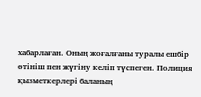хабарлаған. Оның жоғалғаны туралы ешбір өтініш пен жүгіну келіп түспеген. Полиция қызметкерлері баланың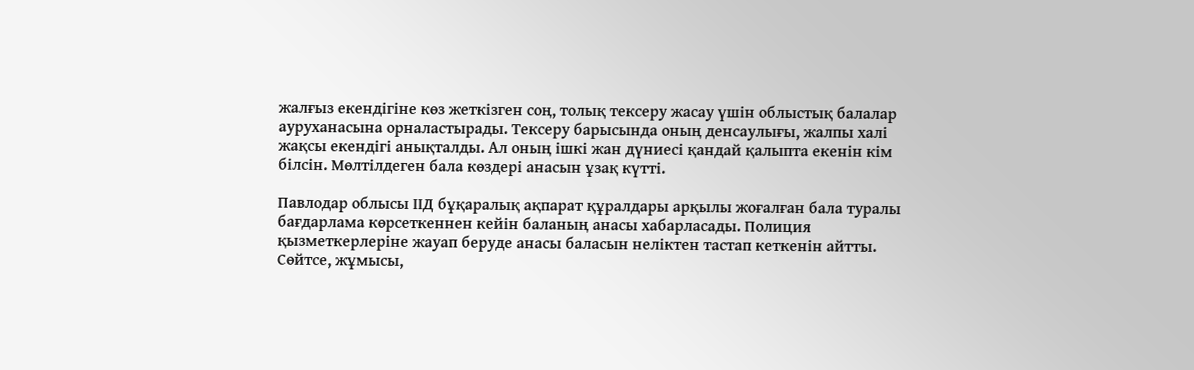жалғыз екендігіне көз жеткізген соң, толық тексеру жасау үшін облыстық балалар ауруханасына орналастырады. Тексеру барысында оның денсаулығы, жалпы халі жақсы екендігі анықталды. Ал оның ішкі жан дүниесі қандай қалыпта екенін кім білсін. Мөлтілдеген бала көздері анасын ұзақ күтті.

Павлодар облысы ІІД бұқаралық ақпарат құралдары арқылы жоғалған бала туралы бағдарлама көрсеткеннен кейін баланың анасы хабарласады. Полиция қызметкерлеріне жауап беруде анасы баласын неліктен тастап кеткенін айтты. Сөйтсе, жұмысы,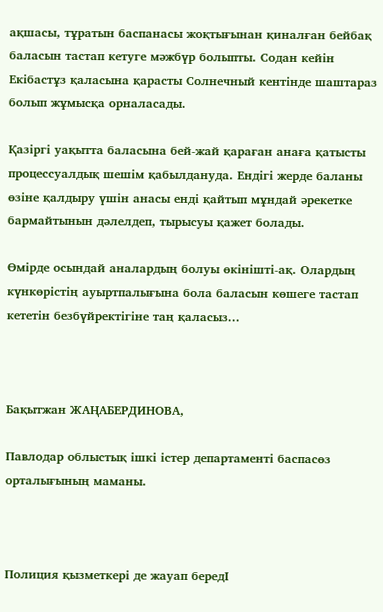ақшасы, тұратын баспанасы жоқтығынан қиналған бейбақ баласын тастап кетуге мәжбүр болыпты. Содан кейін Екібастұз қаласына қарасты Солнечный кентінде шаштараз болып жұмысқа орналасады.

Қазіргі уақытта баласына бей-жай қараған анаға қатысты процессуалдық шешім қабылдануда. Ендігі жерде баланы өзіне қалдыру үшін анасы енді қайтып мұндай әрекетке бармайтынын дәлелдеп, тырысуы қажет болады.

Өмірде осындай аналардың болуы өкінішті-ақ. Олардың күнкөрістің ауыртпалығына бола баласын көшеге тастап кететін безбүйректігіне таң қаласыз...



Бақытжан ЖАҢАБЕРДИНОВА,

Павлодар облыстық ішкі істер департаменті баспасөз орталығының маманы.



Полиция қызметкері де жауап бередI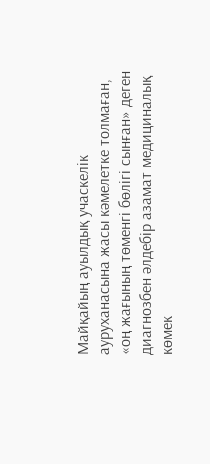Майқайың ауылдық учаскелік ауруханасына жасы кәмелетке толмаған, «оң жағының төменгі бөлігі сынған» деген диагнозбен әлдебір азамат медициналық көмек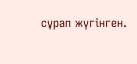сұрап жүгінген.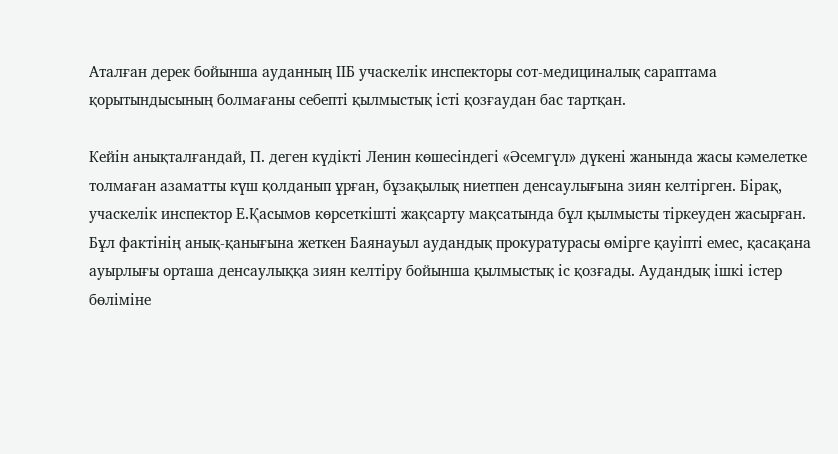Аталған дерек бойынша ауданның ІІБ учаскелік инспекторы сот-медициналық сараптама қорытындысының болмағаны себепті қылмыстық істі қозғаудан бас тартқан.

Кейін анықталғандай, П. деген күдікті Ленин көшесіндегі «Әсемгүл» дүкені жанында жасы кәмелетке толмаған азаматты күш қолданып ұрған, бұзақылық ниетпен денсаулығына зиян келтірген. Бірақ, учаскелік инспектор Е.Қасымов көрсеткішті жақсарту мақсатында бұл қылмысты тіркеуден жасырған. Бұл фактінің анық-қанығына жеткен Баянауыл аудандық прокуратурасы өмірге қауіпті емес, қасақана ауырлығы орташа денсаулыққа зиян келтіру бойынша қылмыстық іс қозғады. Аудандық ішкі істер бөліміне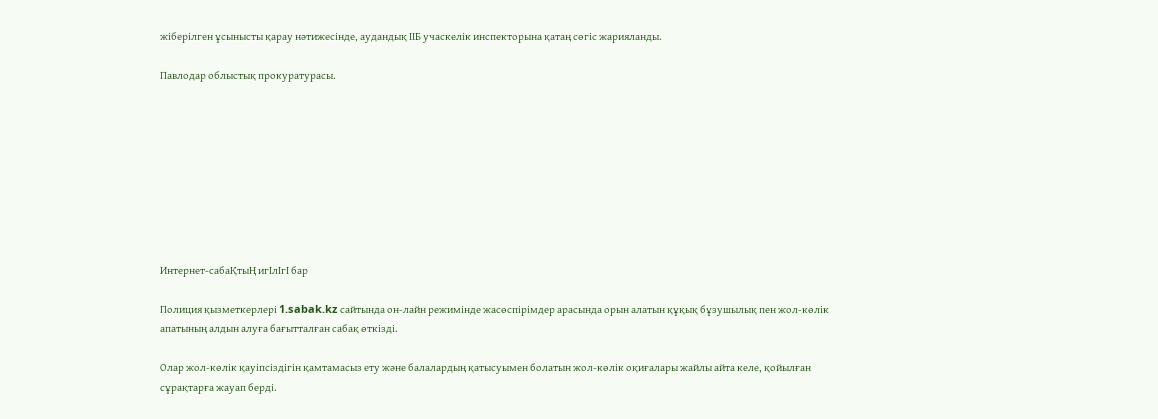жіберілген ұсынысты қарау нәтижесінде, аудандық ІІБ учаскелік инспекторына қатаң сөгіс жарияланды.

Павлодар облыстық прокуратурасы.









Интернет-сабаҚтыҢ игIлIгI бар

Полиция қызметкерлері 1.sabak.kz сайтында он-лайн режимінде жасөспірімдер арасында орын алатын құқық бұзушылық пен жол-көлік апатының алдын алуға бағытталған сабақ өткізді.

Олар жол-көлік қауіпсіздігін қамтамасыз ету және балалардың қатысуымен болатын жол-көлік оқиғалары жайлы айта келе, қойылған сұрақтарға жауап берді.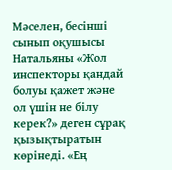Мәселен, бесінші сынып оқушысы Натальяны «Жол инспекторы қандай болуы қажет және ол үшін не білу керек?» деген сұрақ қызықтыратын көрінеді. «Ең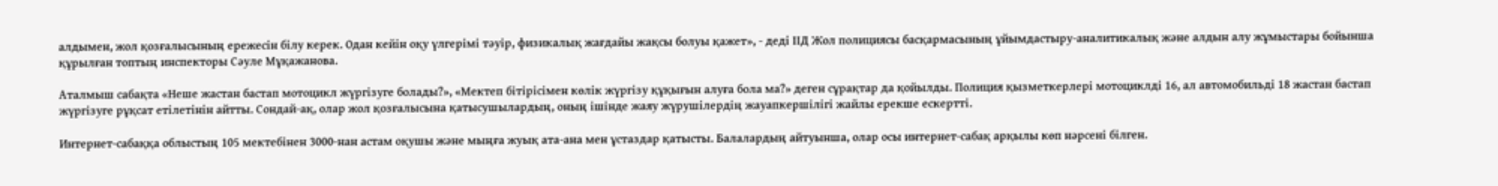алдымен, жол қозғалысының ережесін білу керек. Одан кейін оқу үлгерімі тәуір, физикалық жағдайы жақсы болуы қажет», - деді ІІД Жол полициясы басқармасының ұйымдастыру-аналитикалық және алдын алу жұмыстары бойынша құрылған топтың инспекторы Сәуле Мұқажанова.

Аталмыш сабақта «Неше жастан бастап мотоцикл жүргізуге болады?», «Мектеп бітірісімен көлік жүргізу құқығын алуға бола ма?» деген сұрақтар да қойылды. Полиция қызметкерлері мотоциклді 16, ал автомобильді 18 жастан бастап жүргізуге рұқсат етілетінін айтты. Сондай-ақ, олар жол қозғалысына қатысушылардың, оның ішінде жаяу жүрушілердің жауапкершілігі жайлы ерекше ескертті.

Интернет-сабаққа облыстың 105 мектебінен 3000-нан астам оқушы және мыңға жуық ата-ана мен ұстаздар қатысты. Балалардың айтуынша, олар осы интернет-сабақ арқылы көп нәрсені білген.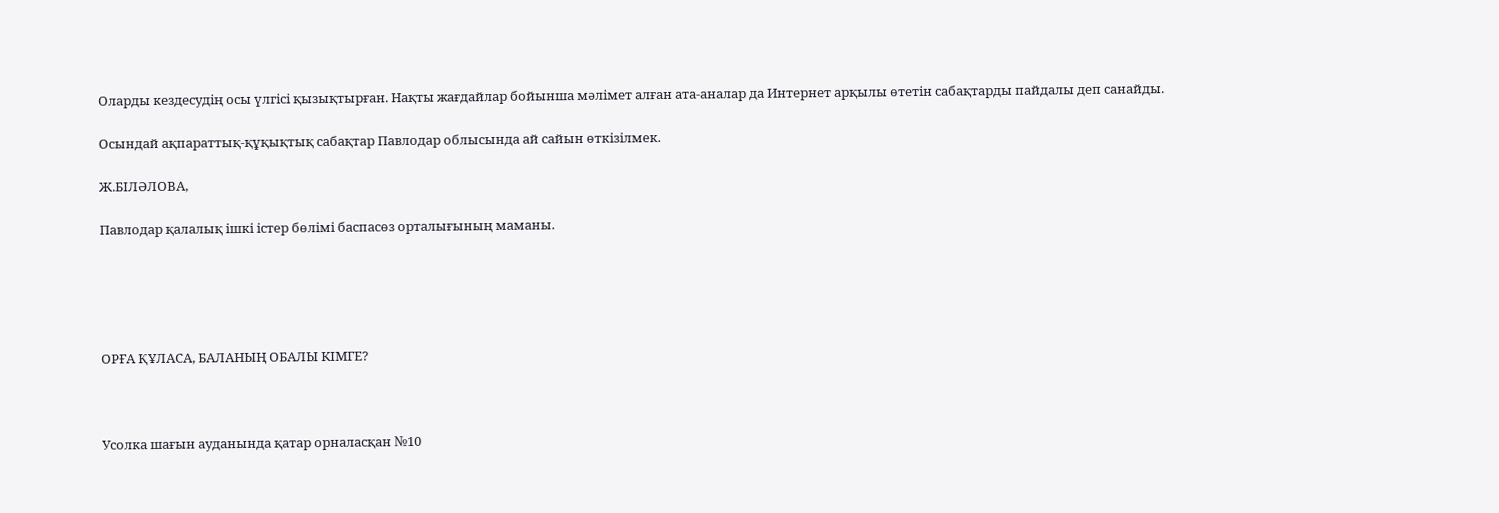Оларды кездесудің осы үлгісі қызықтырған. Нақты жағдайлар бойынша мәлімет алған ата-аналар да Интернет арқылы өтетін сабақтарды пайдалы деп санайды.

Осындай ақпараттық-құқықтық сабақтар Павлодар облысында ай сайын өткізілмек.

Ж.БІЛӘЛОВА,

Павлодар қалалық ішкі істер бөлімі баспасөз орталығының маманы.





ОРҒА ҚҰЛАСА, БАЛАНЫҢ ОБАЛЫ КІМГЕ?



Усолка шағын ауданында қатар орналасқан №10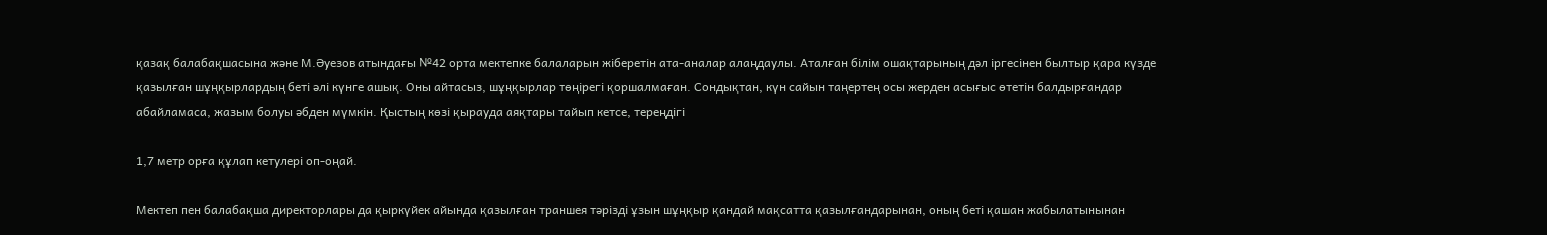қазақ балабақшасына және М.Әуезов атындағы №42 орта мектепке балаларын жіберетін ата-аналар алаңдаулы. Аталған білім ошақтарының дәл іргесінен былтыр қара күзде қазылған шұңқырлардың беті әлі күнге ашық. Оны айтасыз, шұңқырлар төңірегі қоршалмаған. Сондықтан, күн сайын таңертең осы жерден асығыс өтетін балдырғандар абайламаса, жазым болуы әбден мүмкін. Қыстың көзі қырауда аяқтары тайып кетсе, тереңдігі

1,7 метр орға құлап кетулері оп-оңай.

Мектеп пен балабақша директорлары да қыркүйек айында қазылған траншея тәрізді ұзын шұңқыр қандай мақсатта қазылғандарынан, оның беті қашан жабылатынынан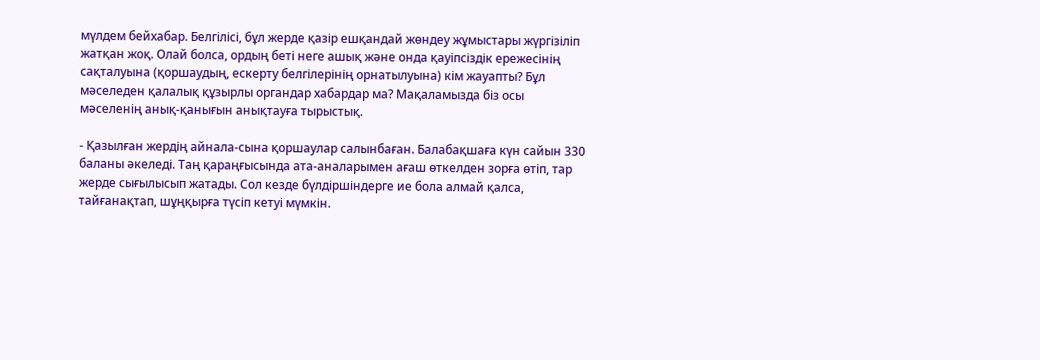мүлдем бейхабар. Белгілісі, бұл жерде қазір ешқандай жөндеу жұмыстары жүргізіліп жатқан жоқ. Олай болса, ордың беті неге ашық және онда қауіпсіздік ережесінің сақталуына (қоршаудың, ескерту белгілерінің орнатылуына) кім жауапты? Бұл мәселеден қалалық құзырлы органдар хабардар ма? Мақаламызда біз осы мәселенің анық-қанығын анықтауға тырыстық.

- Қазылған жердің айнала-сына қоршаулар салынбаған. Балабақшаға күн сайын 330 баланы әкеледі. Таң қараңғысында ата-аналарымен ағаш өткелден зорға өтіп, тар жерде сығылысып жатады. Сол кезде бүлдіршіндерге ие бола алмай қалса, тайғанақтап, шұңқырға түсіп кетуі мүмкін.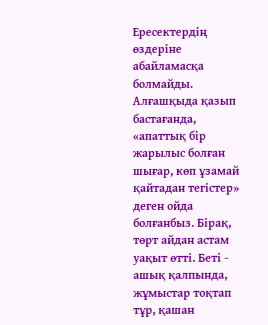Ересектердің өздеріне абайламасқа болмайды. Алғашқыда қазып бастағанда, «апаттық бір жарылыс болған шығар, көп ұзамай қайтадан тегістер» деген ойда болғанбыз. Бірақ, төрт айдан астам уақыт өтті. Беті - ашық қалпында, жұмыстар тоқтап тұр, қашан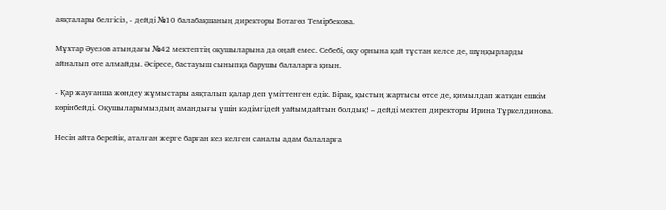аяқталары белгісіз, - дейді №10 балабақшаның директоры Ботагөз Темірбекова.

Мұхтар Әуезов атындағы №42 мектептің оқушыларына да оңай емес. Себебі, оқу орнына қай тұстан келсе де, шұңқырларды айналып өте алмайды. Әсіресе, бастауыш сыныпқа барушы балаларға қиын.

- Қар жауғанша жөндеу жұмыстары аяқталып қалар деп үміттенген едік. Бірақ, қыстың жартысы өтсе де, қимылдап жатқан ешкім көрінбейді. Оқушыларымыздың амандығы үшін кәдімгідей уайымдайтын болдық! – дейді мектеп директоры Ирина Тұркелдинова.

Несін айта берейік, аталған жерге барған кез келген саналы адам балаларға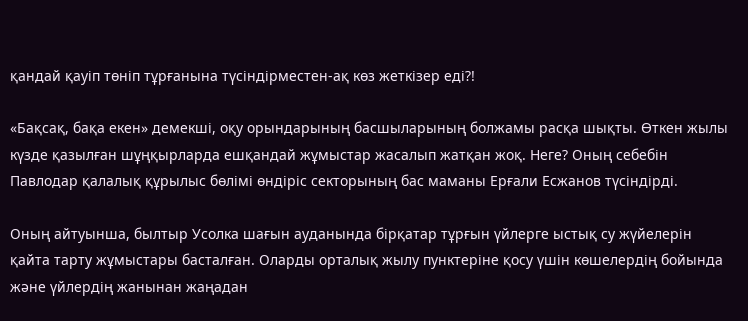қандай қауіп төніп тұрғанына түсіндірместен-ақ көз жеткізер еді?!

«Бақсақ, бақа екен» демекші, оқу орындарының басшыларының болжамы расқа шықты. Өткен жылы күзде қазылған шұңқырларда ешқандай жұмыстар жасалып жатқан жоқ. Неге? Оның себебін Павлодар қалалық құрылыс бөлімі өндіріс секторының бас маманы Ерғали Есжанов түсіндірді.

Оның айтуынша, былтыр Усолка шағын ауданында бірқатар тұрғын үйлерге ыстық су жүйелерін қайта тарту жұмыстары басталған. Оларды орталық жылу пунктеріне қосу үшін көшелердің бойында және үйлердің жанынан жаңадан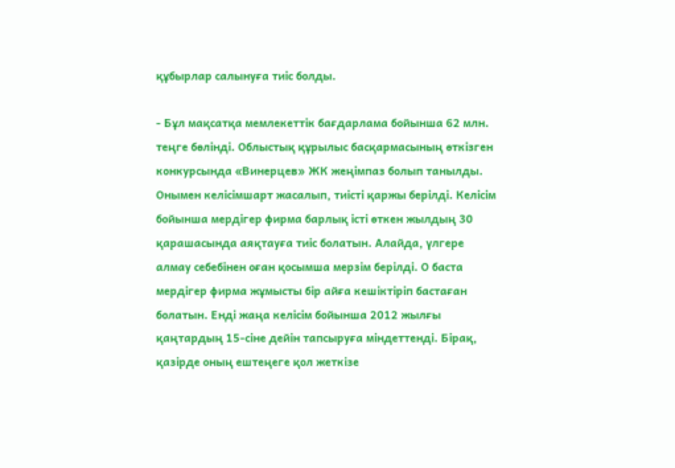құбырлар салынуға тиіс болды.

- Бұл мақсатқа мемлекеттік бағдарлама бойынша 62 млн. теңге бөлінді. Облыстық құрылыс басқармасының өткізген конкурсында «Винерцев» ЖК жеңімпаз болып танылды. Онымен келісімшарт жасалып, тиісті қаржы берілді. Келісім бойынша мердігер фирма барлық істі өткен жылдың 30 қарашасында аяқтауға тиіс болатын. Алайда, үлгере алмау себебінен оған қосымша мерзім берілді. О баста мердігер фирма жұмысты бір айға кешіктіріп бастаған болатын. Енді жаңа келісім бойынша 2012 жылғы қаңтардың 15-сіне дейін тапсыруға міндеттенді. Бірақ, қазірде оның ештеңеге қол жеткізе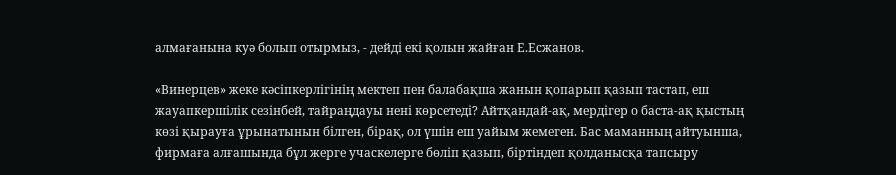алмағанына куә болып отырмыз, - дейді екі қолын жайған Е.Есжанов.

«Винерцев» жеке кәсіпкерлігінің мектеп пен балабақша жанын қопарып қазып тастап, еш жауапкершілік сезінбей, тайраңдауы нені көрсетеді? Айтқандай-ақ, мердігер о баста-ақ қыстың көзі қырауға ұрынатынын білген, бірақ, ол үшін еш уайым жемеген. Бас маманның айтуынша, фирмаға алғашында бұл жерге учаскелерге бөліп қазып, біртіндеп қолданысқа тапсыру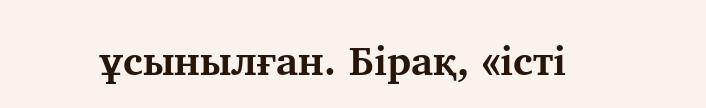ұсынылған. Бірақ, «істі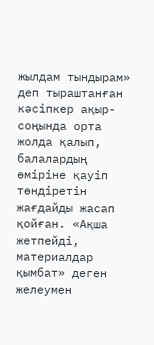жылдам тындырам» деп тыраштанған кәсіпкер ақыр-соңында орта жолда қалып, балалардың өміріне қауіп төндіретін жағдайды жасап қойған. «Ақша жетпейді, материалдар қымбат» деген желеумен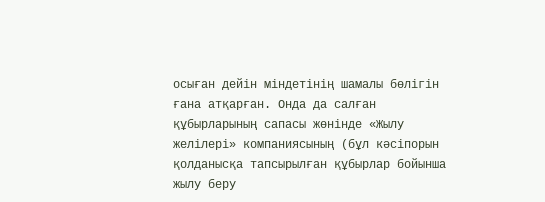осыған дейін міндетінің шамалы бөлігін ғана атқарған. Онда да салған құбырларының сапасы жөнінде «Жылу желілері» компаниясының (бұл кәсіпорын қолданысқа тапсырылған құбырлар бойынша жылу беру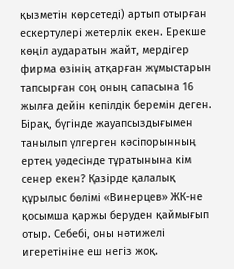қызметін көрсетеді) артып отырған ескертулері жетерлік екен. Ерекше көңіл аударатын жайт, мердігер фирма өзінің атқарған жұмыстарын тапсырған соң оның сапасына 16 жылға дейін кепілдік беремін деген. Бірақ, бүгінде жауапсыздығымен танылып үлгерген кәсіпорынның ертең уәдесінде тұратынына кім сенер екен? Қазірде қалалық құрылыс бөлімі «Винерцев» ЖК-не қосымша қаржы беруден қаймығып отыр. Себебі, оны нәтижелі игеретініне еш негіз жоқ.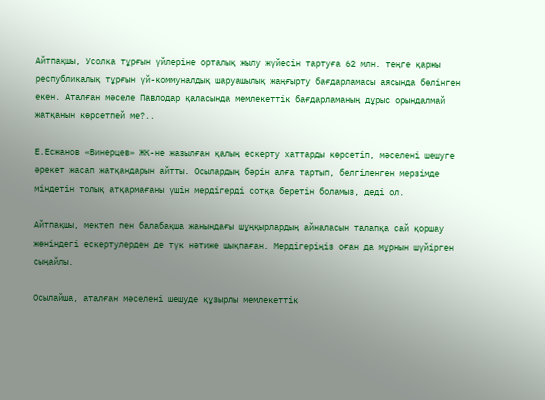Айтпақшы, Усолка тұрғын үйлеріне орталық жылу жүйесін тартуға 62 млн. теңге қаржы республикалық тұрғын үй-коммуналдық шаруашылық жаңғырту бағдарламасы аясында бөлінген екен. Аталған мәселе Павлодар қаласында мемлекеттік бағдарламаның дұрыс орындалмай жатқанын көрсетпей ме?..

Е.Есжанов «Винерцев» ЖК-не жазылған қалың ескерту хаттарды көрсетіп, мәселені шешуге әрекет жасап жатқандарын айтты. Осылардың бәрін алға тартып, белгіленген мерзімде міндетін толық атқармағаны үшін мердігерді сотқа беретін боламыз, деді ол.

Айтпақшы, мектеп пен балабақша жанындағы шұңқырлардың айналасын талапқа сай қоршау жөніндегі ескертулерден де түк нәтиже шықпаған. Мердігеріңіз оған да мұрнын шүйірген сыңайлы.

Осылайша, аталған мәселені шешуде құзырлы мемлекеттік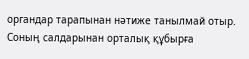органдар тарапынан нәтиже танылмай отыр. Соның салдарынан орталық құбырға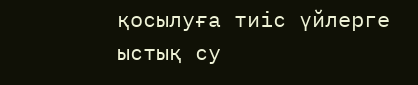қосылуға тиіс үйлерге ыстық су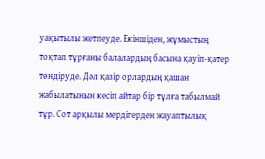уақытылы жетпеуде. Екіншіден, жұмыстың тоқтап тұрғаны балалардың басына қауіп-қатер төндіруде. Дәл қазір орлардың қашан жабылатынын кесіп айтар бір тұлға табылмай тұр. Сот арқылы мердігерден жауаптылық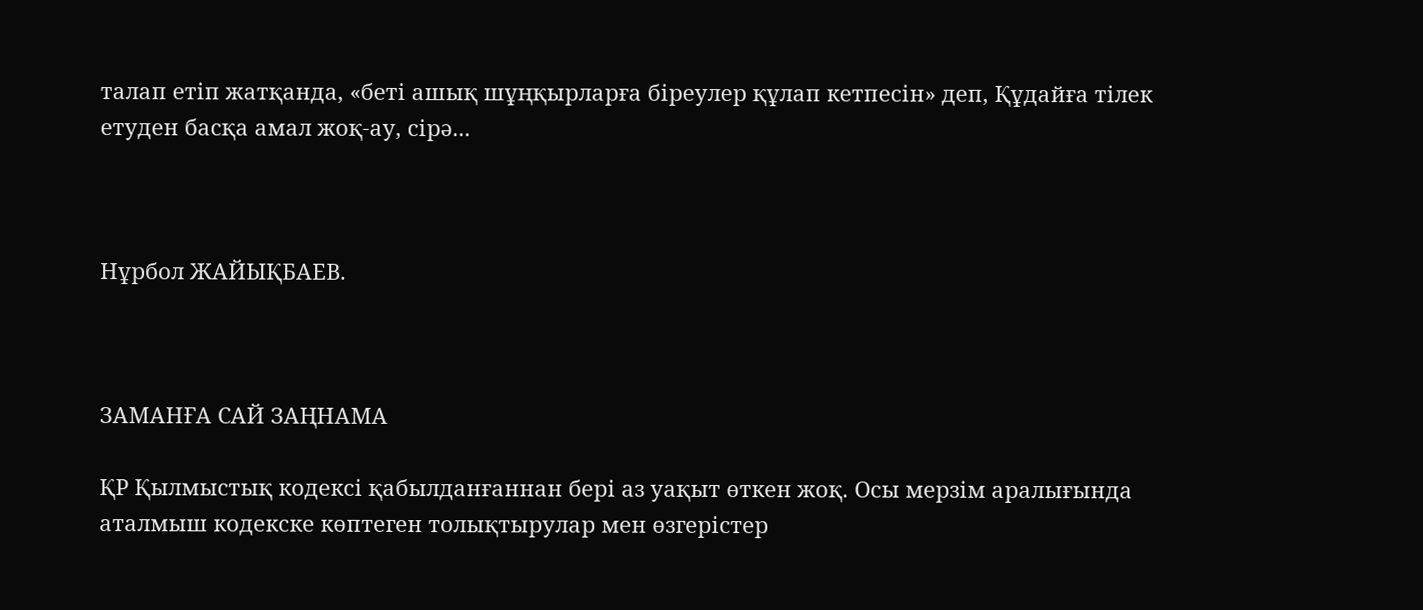талап етіп жатқанда, «беті ашық шұңқырларға біреулер құлап кетпесін» деп, Құдайға тілек етуден басқа амал жоқ-ау, сірә...



Нұрбол ЖАЙЫҚБАЕВ.



ЗАМАНҒА САЙ ЗАҢНАМА

ҚР Қылмыстық кодексі қабылданғаннан бері аз уақыт өткен жоқ. Осы мерзім аралығында аталмыш кодекске көптеген толықтырулар мен өзгерістер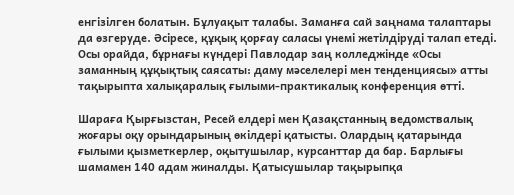енгізілген болатын. Бұлуақыт талабы. Заманға сай заңнама талаптары да өзгеруде. Әсіресе, құқық қорғау саласы үнемі жетілдіруді талап етеді. Осы орайда, бұрнағы күндері Павлодар заң колледжінде «Осы заманның құқықтық саясаты: даму мәселелері мен тенденциясы» атты тақырыпта халықаралық ғылыми-практикалық конференция өтті.

Шараға Қырғызстан, Ресей елдері мен Қазақстанның ведомствалық жоғары оқу орындарының өкілдері қатысты. Олардың қатарында ғылыми қызметкерлер, оқытушылар, курсанттар да бар. Барлығы шамамен 140 адам жиналды. Қатысушылар тақырыпқа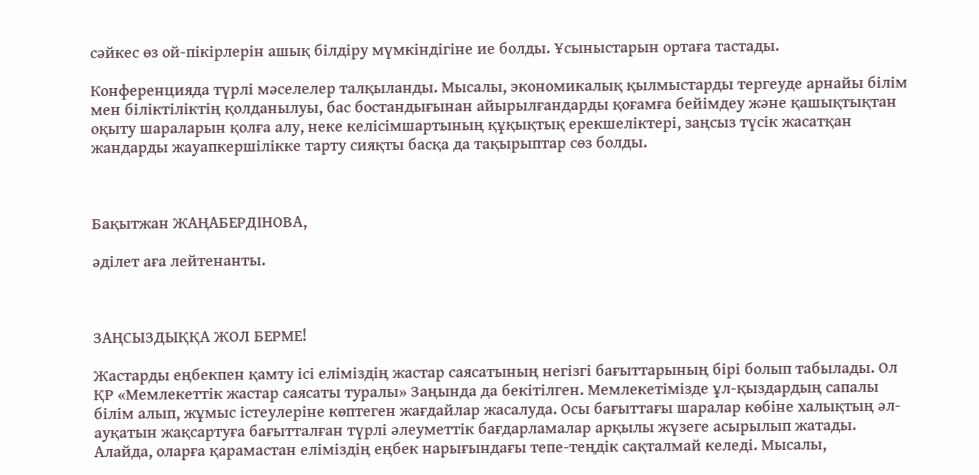сәйкес өз ой-пікірлерін ашық білдіру мүмкіндігіне ие болды. Ұсыныстарын ортаға тастады.

Конференцияда түрлі мәселелер талқыланды. Мысалы, экономикалық қылмыстарды тергеуде арнайы білім мен біліктіліктің қолданылуы, бас бостандығынан айырылғандарды қоғамға бейімдеу және қашықтықтан оқыту шараларын қолға алу, неке келісімшартының құқықтық ерекшеліктері, заңсыз түсік жасатқан жандарды жауапкершілікке тарту сияқты басқа да тақырыптар сөз болды.



Бақытжан ЖАҢАБЕРДІНОВА,

әділет аға лейтенанты.



ЗАҢСЫЗДЫҚҚА ЖОЛ БЕРМЕ!

Жастарды еңбекпен қамту ісі еліміздің жастар саясатының негізгі бағыттарының бірі болып табылады. Ол ҚР «Мемлекеттік жастар саясаты туралы» Заңында да бекітілген. Мемлекетімізде ұл-қыздардың сапалы білім алып, жұмыс істеулеріне көптеген жағдайлар жасалуда. Осы бағыттағы шаралар көбіне халықтың әл-ауқатын жақсартуға бағытталған түрлі әлеуметтік бағдарламалар арқылы жүзеге асырылып жатады. Алайда, оларға қарамастан еліміздің еңбек нарығындағы тепе-теңдік сақталмай келеді. Мысалы,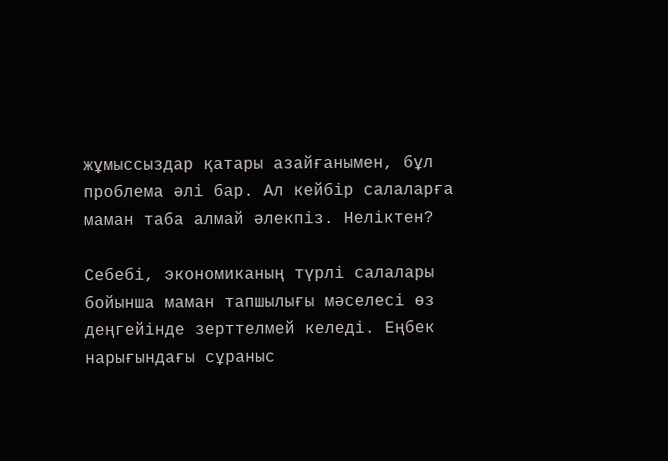жұмыссыздар қатары азайғанымен, бұл проблема әлі бар. Ал кейбір салаларға маман таба алмай әлекпіз. Неліктен?

Себебі, экономиканың түрлі салалары бойынша маман тапшылығы мәселесі өз деңгейінде зерттелмей келеді. Еңбек нарығындағы сұраныс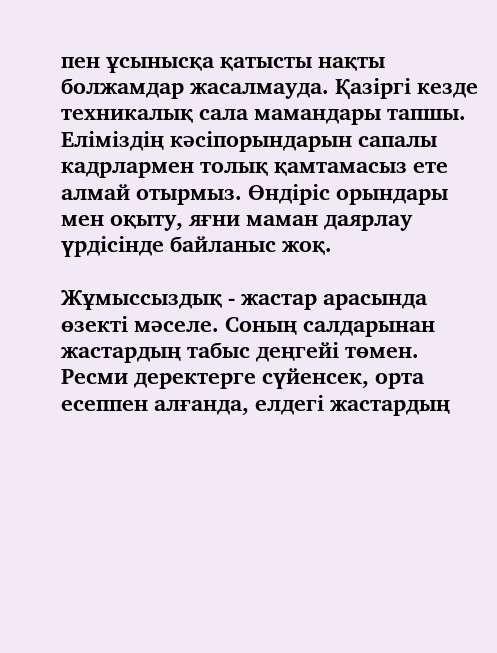пен ұсынысқа қатысты нақты болжамдар жасалмауда. Қазіргі кезде техникалық сала мамандары тапшы. Еліміздің кәсіпорындарын сапалы кадрлармен толық қамтамасыз ете алмай отырмыз. Өндіріс орындары мен оқыту, яғни маман даярлау үрдісінде байланыс жоқ.

Жұмыссыздық - жастар арасында өзекті мәселе. Соның салдарынан жастардың табыс деңгейі төмен. Ресми деректерге сүйенсек, орта есеппен алғанда, елдегі жастардың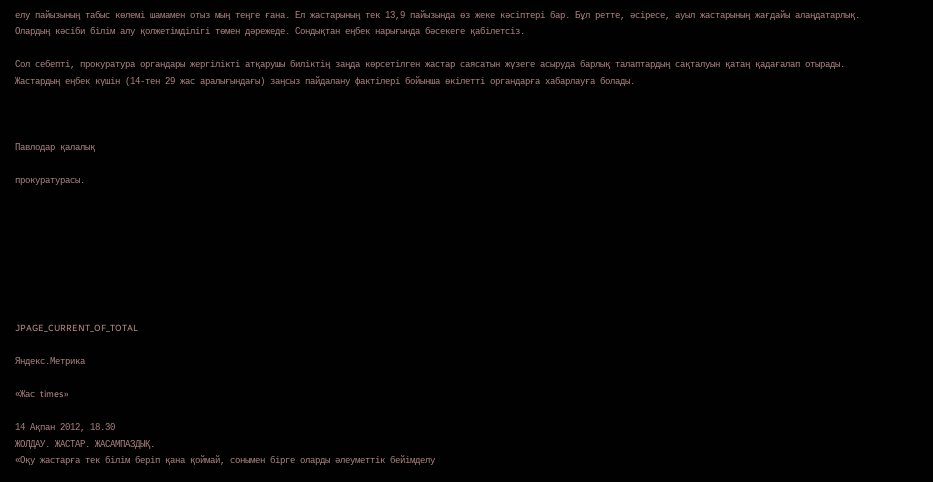елу пайызының табыс көлемі шамамен отыз мың теңге ғана. Ел жастарының тек 13,9 пайызында өз жеке кәсіптері бар. Бұл ретте, әсіресе, ауыл жастарының жағдайы алаңдатарлық. Олардың кәсіби білім алу қолжетімділігі төмен дәрежеде. Сондықтан еңбек нарығында бәсекеге қабілетсіз.

Сол себепті, прокуратура органдары жергілікті атқарушы биліктің заңда көрсетілген жастар саясатын жүзеге асыруда барлық талаптардың сақталуын қатаң қадағалап отырады. Жастардың еңбек күшін (14-тен 29 жас аралығындағы) заңсыз пайдалану фактілері бойынша өкілетті органдарға хабарлауға болады.



Павлодар қалалық

прокуратурасы.








JPAGE_CURRENT_OF_TOTAL

Яндекс.Метрика

«Жас times»

14 Ақпан 2012, 18.30
ЖОЛДАУ. ЖАСТАР. ЖАСАМПАЗДЫҚ.
«Оқу жастарға тек білім беріп қана қоймай, сонымен бірге оларды әлеуметтік бейімделу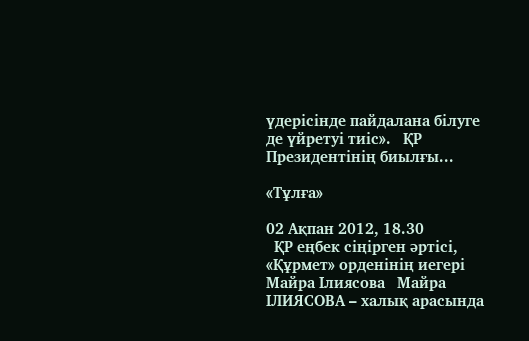үдерісінде пайдалана білуге де үйретуі тиіс».   ҚР Президентінің биылғы...

«Тұлға»

02 Ақпан 2012, 18.30
  ҚР еңбек сіңірген әртісі, «Құрмет» орденінің иегері Майра Ілиясова   Майра ІЛИЯСОВА – халық арасында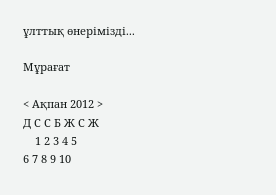ұлттық өнерімізді...

Мұрағат

< Ақпан 2012 >
Д С С Б Ж С Ж
    1 2 3 4 5
6 7 8 9 10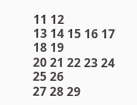11 12
13 14 15 16 17 18 19
20 21 22 23 24 25 26
27 28 29